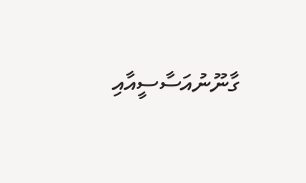ގާނޫނުއަސާސީއާއި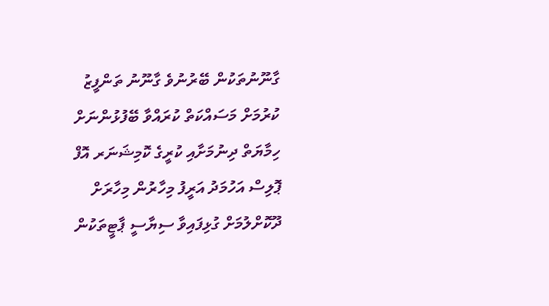ގާނޫނުތަކުން ބޭރުނުވެ ގާނޫނު ތަންފީޒު ކުރުމަށް މަސައްކަތް ކުރައްވާ ބޭފުޅުންނަށް ހިމާޔަތް ދިނުމަށާއި ކުރީގެ ކޮމިޝަނަރ އޮފް ޕޮލިސް އަހުމަދު އަރީފު މިހާރުން މިހާރަށް ދޫކޮށްލުމަށް ގުޅިފައިވާ ސިޔާސީ ޕާޓީތަކުން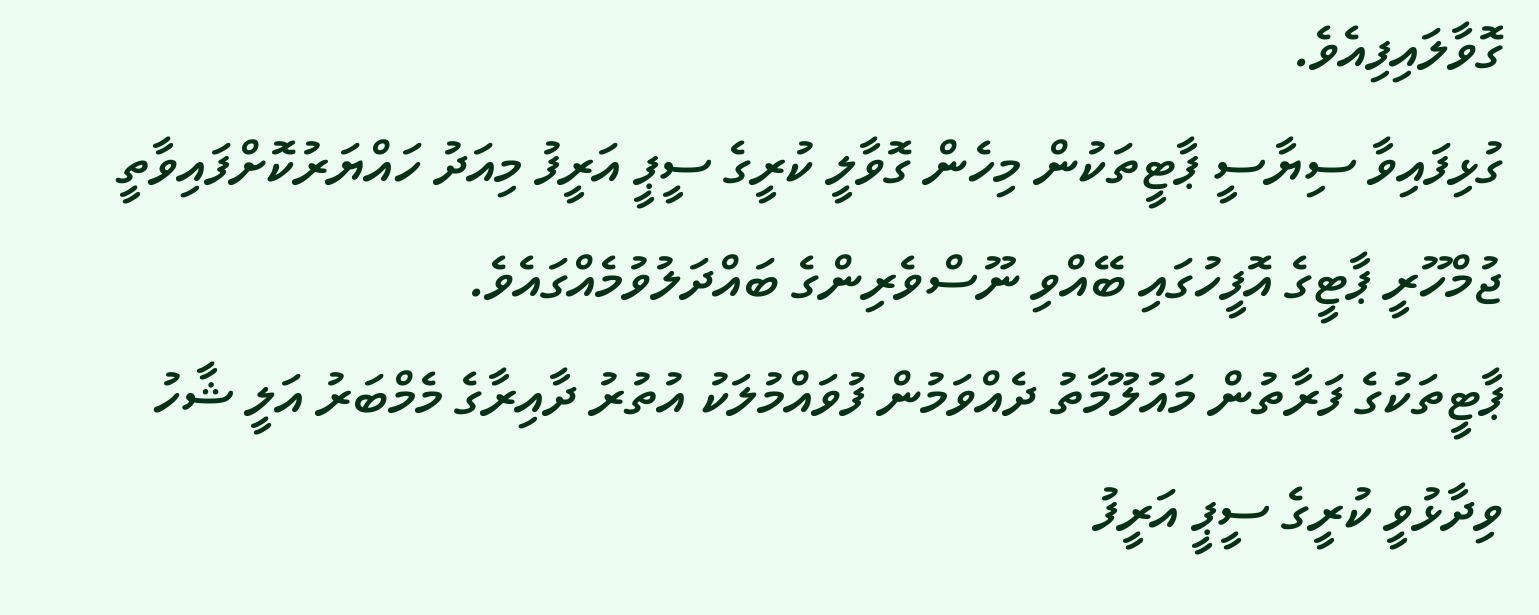ގޮވާލައިފިއެވެ.
ގުޅިފައިވާ ސިޔާސީ ޕާޓީތަކުން މިހެން ގޮވާލީ ކުރީގެ ސީޕީ އަރީފު މިއަދު ހައްޔަރުކޮށްފައިވާތީ ޖުމްހޫރީ ޕާޓީގެ އޮފީހުގައި ބޭއްވި ނޫސްވެރިންގެ ބައްދަލުވުމެއްގައެވެ.
ޕާޓީތަކުގެ ފަރާތުން މައުލޫމާތު ދެއްވަމުން ފުވައްމުލަކު އުތުރު ދާއިރާގެ މެމްބަރު އަލީ ޝާހު ވިދާޅުވީ ކުރީގެ ސީޕީ އަރީފު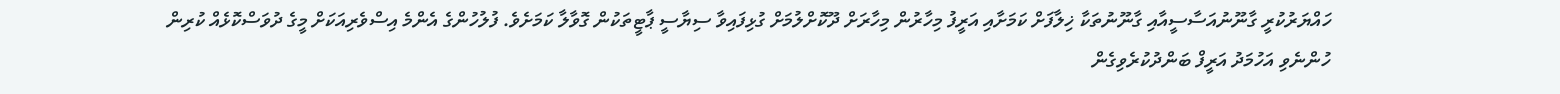ހައްޔަރުކުރީ ގާނޫނުއަސާސީއާއި ގާނޫނުތަކާ ޚިލާފަށް ކަމަށާއި އަރީފު މިހާރުން މިހާރަށް ދޫކޮށްލުމަށް ގުޅިފައިވާ ސިޔާސީ ޕާޓީތަކުން ގޮވާލާ ކަމަށެވެ. ފުލުހުންގެ އެންމެ އިސްވެރިއަކަށް މީގެ ދުވަސްކޮޅެއް ކުރިން ހުންނެވި އަހުމަދު އަރީފް ބަންދުކުރެވިގެން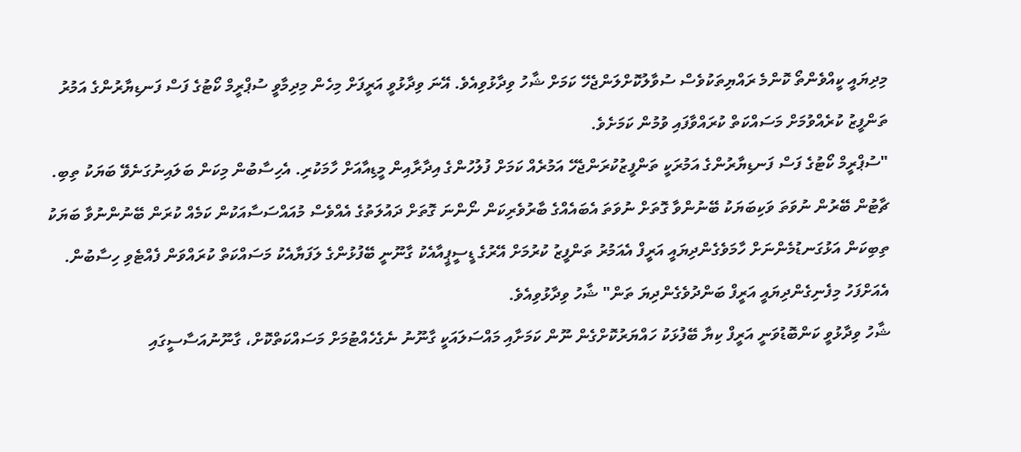މިދިޔައީ ކީއްވެންތޯ ކޮންމެ ރައްޔިތަކުވެސް ސުވާލުކޮށްލަންޖެހޭ ކަމަށް ޝާހު ވިދާޅުވިއެވެ. އޭނަ ވިދާޅުވީ އަރީފަށް މިހެން މިދިމާވީ ސުޕްރީމް ކޯޓުގެ ފަސް ފަނޑިޔާރުންގެ އަމުރު ތަންފީޒު ކުރެއްވުމަށް މަސައްކަތް ކުރައްވާފައި ވުމުން ކަމަށެވެ.
"ސުޕްރީމް ކޯޓުގެ ފަސް ފަނޑިޔާރުންގެ އަމުރަކީ ތަންފީޒުކުރަންޖެހޭ އަމުރެއް ކަމަށް ފުލުހުންގެ އިދާރާއިން މީޑިއާއަށް ހާމަކުރި. އެހިސާބުން މިކަން ބަލައިނުގަނެވޭ ބަޔަކު ތިބި. ޗާޓުން ބޭރުން ނުވަތަ ވަކިބަޔަކު ބޭނުންވާ ގޮތަށް ނުވަތަ އެބައެއްގެ ބާރުވެރިކަން ނޯންނަ ގޮތަށް ދައުލަތުގެ އެއްވެސް މުއައްސަސާއަކުން ކަމެއް ކުރަން ބޭނުންނުވާ ބަޔަކު ތިބިކަން އަޅުގަނޑުމެންނަށް ހާމަވެގެންދިޔައީ އަރީފް އެއަމުރު ތަންފީޒު ކުރުމަށް އޭރުގެ ޑީސީޕީއާއެކު ގާނޫނީ ބޭފުޅުންގެ ލަފަޔާއެކު މަސައްކަތް ކުރައްވަން ފެއްޓެވި ހިސާބުން. އެއަށްފަހު މިފެނިގެންދިޔައީ އަރީފް ބަންދުވެގެންދިޔަ ތަން" ޝާހު ވިދާޅުވިއެވެ.
ޝާހު ވިދާޅުވީ ކަންބޮޑުވަނީ އަރީފް ކިޔާ ބޭފުޅަކު ހައްޔަރުކޮށްގެން ނޫން ކަމަށާއި މައްސަލައަކީ ގާނޫނު ނެގެހެއްޓުމަށް މަސައްކަތްކޮށް، ގާނޫނުއަސާސީގައި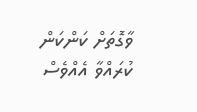ވާގޮތަށް ކަންކަން ކުރައްވާ އެއްވެސް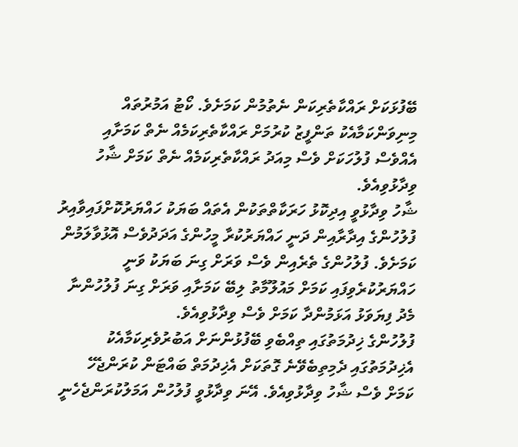ބޭފުޅަކަށް ރައްކާތެރިކަން ނެތުމުން ކަމަށެވެ. ކޯޓު އަމުރުތައް މިނިވަންކަމާއެކު ތަންފީޒު ކުރުމަށް ރައްކާތެރިކަމެއް ނެތް ކަމަށާއި އެއްވެސް ފުލުހަކަށް ވެސް މިއަދު ރައްކާތެރިކަމެއް ނެތް ކަމަށް ޝާހު ވިދާޅުވިއެވެ.
ޝާހު ވިދާޅުވީ އިދިކޮޅު ހަރަކާތްތަކުން އެތައް ބަޔަކު ހައްޔަރުކޮށްފައިވާއިރު ފުލުހުންގެ އިދާރާއިން ދަނީ ހައްޔަރުކުރާ މީހުންގެ އަދަދުވެސް އޮޅުވާލަމުން ކަމަށެވެ. ފުލުހުންގެ ތެރެއިން ވެސް ވަރަށް ގިނަ ބަޔަކު ވަނީ ހައްޔަރުކުރެވިފައި ކަމަށް މައުލޫމާތު ލިބޭ ކަމަށާއި ވަރަށް ގިނަ ފުލުހުންނާ މެދު ފިޔަވަޅު އަޅަމުންދާ ކަމަށް ވެސް ވިދާޅުވިއެވެ.
ފުލުހުންގެ ޚިދުމަތުގައި ތިއްބެވި ބޭފުޅުންނަށް އަބުރުވެރިކަމާއެކު އެޚިދުމަތުގައި ދެމިތިބެވޭނެ ގޮތަކަށް އެޚިދުމަތް ބައްޓަން ކުރަންޖެހޭ ކަމަށް ވެސް ޝާހު ވިދާޅުވިއެވެ. އޭނަ ވިދާޅުވީ ފުލުހުން އަމަލުކުރަންޖެހެނީ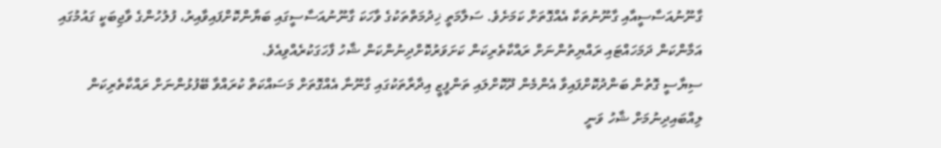ގާނޫނުއަސާސީއާއި ގާނޫނުތަކާ އެއްގޮތަށް ކަމަށެވެ. ސަލާމަތީ ޚިދުމަތްތަކުގެ ވާހަކަ ގާނޫނުއަސާސީގައި ބަޔާންކޮށްފައިވާއިރު، ފުލުހުންގެ ވާޖިބަކީ ގައުމުގައި އަމާންކަން ދަމަހައްޓައި ރައްޔިތުންނަށް ރައްކާތެރިކަން ކަށަވަރުކޮށްދިނުންކަން ޝާހު ފާހަގަކުރެއްވިއެވެ.
ސިޔާސީ ގޮތުން ބަންދުކޮށްފައިވާ އެންމެން ދޫކޮށްލައި ތަންފީޒީ އިދާރާތަކުގައި ގާނޫނާ އެއްގޮތަށް މަސައްކަތް ކުރައްވާ ބޭފުޅުންނަށް ރައްކާތެރިކަން ލިއްބައިދިނުމަށް ޝާހު ވަނީ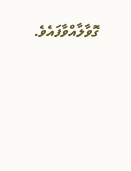ގޮވާލާއްވާފައެވެ.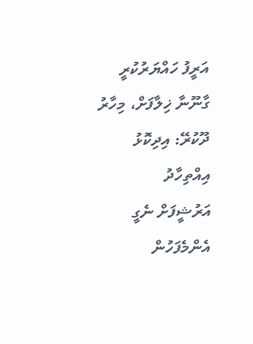އަރީފު ހައްޔަރުކުރީ ގާނޫނާ ޚިލާފަށް، މިހާރު ދޫކުރޭ: އިދިކޮޅު އިއްތިހާދު
އަރުޝީފަށް ނެގީ
އެންމެފަހުން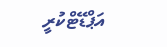އަޕްޑޭޓްކުރީ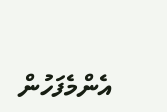އެންމެފަހުން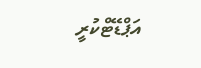އަޕްޑޭޓްކުރީ